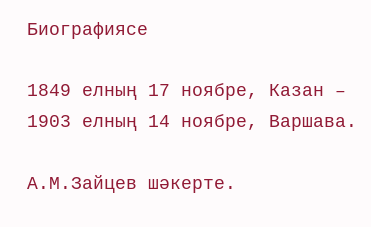Биографиясе

1849 елның 17 ноябре, Казан – 1903 елның 14 ноябре, Варшава.

А.М.Зайцев шәкерте.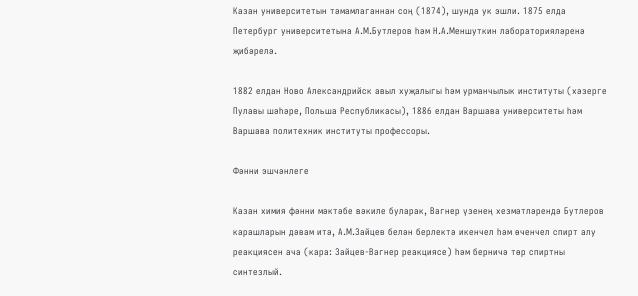Казан университетын тәмамлаганнан соң (1874), шунда ук эшли. 1875 елда Петербург университетына А.М.Бутлеров һәм Н.А.Меншуткин лабораторияләренә җибәрелә.

1882 елдан Ново Александрийск авыл хуҗалыгы һәм урманчылык институты (хәзерге Пулавы шәһәре, Польша Республикасы), 1886 елдан Варшава университеты һәм Варшава политехник институты профессоры.

Фәнни эшчәнлеге

Казан химия фәнни мәктәбе вәкиле буларак, Вагнер үзенең хезмәтләрендә Бутлеров карашларын дәвам итә, А.М.Зайцев белән берлектә икенчел һәм өченчел спирт алу реакциясен ача (кара: Зайцев-Вагнер реакциясе) һәм берничә төр спиртны синтезлый.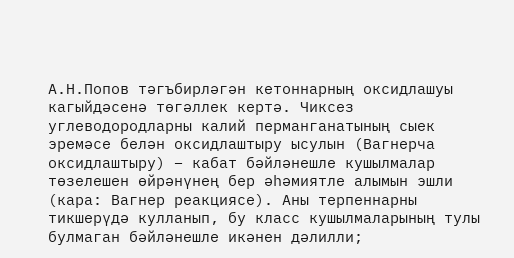А.Н.Попов тәгъбирләгән кетоннарның оксидлашуы кагыйдәсенә төгәллек кертә. Чиксез углеводородларны калий перманганатының сыек эремәсе белән оксидлаштыру ысулын (Вагнерча оксидлаштыру) – кабат бәйләнешле кушылмалар төзелешен өйрәнүнең бер әһәмиятле алымын эшли (кара: Вагнер реакциясе). Аны терпеннарны тикшерүдә кулланып, бу класс кушылмаларының тулы булмаган бәйләнешле икәнен дәлилли;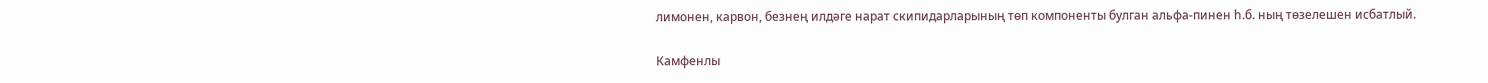лимонен, карвон, безнең илдәге нарат скипидарларының төп компоненты булган альфа-пинен һ.б. ның төзелешен исбатлый.

Камфенлы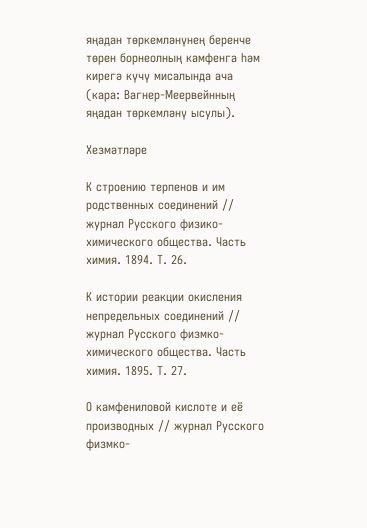яңадан төркемләнүнең беренче төрен борнеолның камфенга һәм кирегә күчү мисалында ача (кара: Вагнер-Меервейнның яңадан төркемләнү ысулы).

Хезмәтләре

К строению терпенов и им родственных соединений // журнал Русского физико-химического общества. Часть химия. 1894. Т. 26.

К истории реакции окисления непредельных соединений // журнал Русского физмко-химического общества. Часть химия. 1895. Т. 27.

О камфениловой кислоте и её производных // журнал Русского физмко-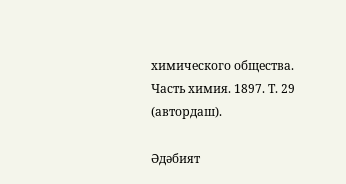химического общества. Часть химия. 1897. Т. 29 (автордаш).

Әдәбият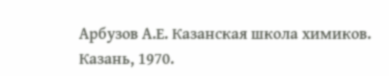Арбузов А.Е. Казанская школа химиков. Казань, 1970.